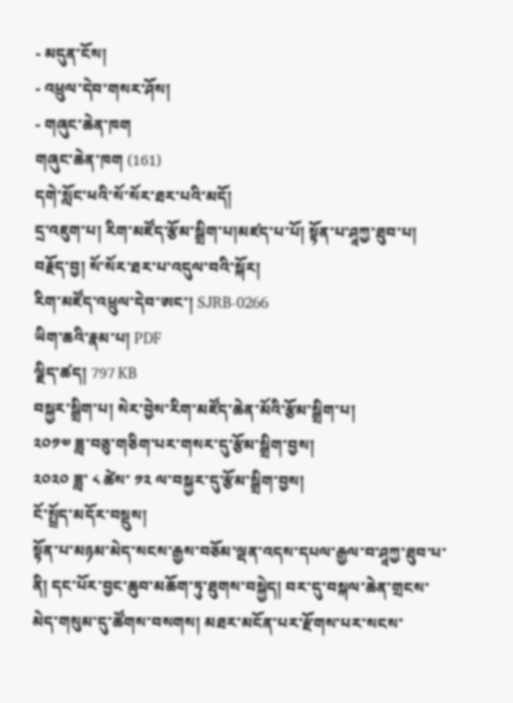- མདུན་ངོས།
- འཕྲུལ་དེབ་གསར་ཤོས།
- གཞུང་ཆེན་ཁག
གཞུང་ཆེན་ཁག (161)
དགེ་སློང་ཕའི་སོ་སོར་ཐར་པའི་མདོ།
དྲ་འཇུག་པ། རིག་མཛོད་རྩོམ་སྒྲིག་པ།མཛད་པ་པོ། སྟོན་པ་ཤཱཀྱ་ཐུབ་པ།
བརྗོད་བྱ། སོ་སོར་ཐར་པ་འདུལ་བའི་སྐོར།
རིག་མཛོད་འཕྲུལ་དེབ་ཨང་། SJRB-0266
ཡིག་ཆའི་རྣམ་པ། PDF
ལྗིད་ཚད། 797 KB
བསྐྱར་སྒྲིག་པ། སེར་བྱེས་རིག་མཛོད་ཆེན་མོའི་རྩོམ་སྒྲིག་པ།
༢༠༡༧ ཟླ་བཅུ་གཅིག་པར་གསར་དུ་རྩོམ་སྒྲིག་བྱས།
༢༠༢༠ ཟླ་ ༨ ཚེས་ ༡༢ ལ་བསྐྱར་དུ་རྩོམ་སྒྲིག་བྱས།
ངོ་སྤྲོད་མདོར་བསྡུས།
སྟོན་པ་མཉམ་མེད་སངས་རྒྱས་བཅོམ་ལྡན་འདས་དཔལ་རྒྱལ་བ་ཤཱཀྱ་ཐུབ་པ་ནི། དང་པོར་བྱང་ཆུབ་མཆོག་ཏུ་ཐུགས་བསྐྱེད། བར་དུ་བསྐལ་ཆེན་གྲངས་མེད་གསུམ་དུ་ཚོགས་བསགས། མཐར་མངོན་པར་རྫོགས་པར་སངས་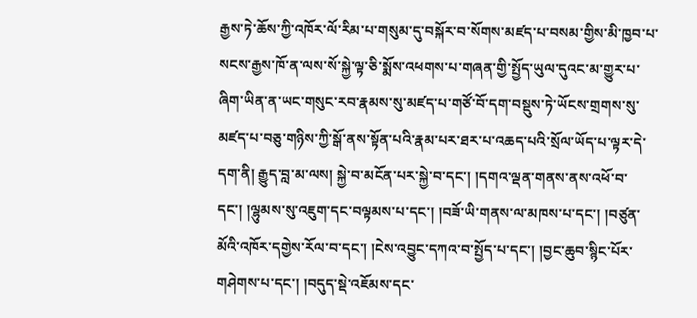རྒྱས་ཏེ་ཆོས་ཀྱི་འཁོར་ལོ་རིམ་པ་གསུམ་དུ་བསྐོར་བ་སོགས་མཛད་པ་བསམ་གྱིས་མི་ཁྱབ་པ་སངས་རྒྱས་ཁོ་ན་ལས་སོ་སྐྱེ་ལྟ་ཅི་སྨོས་འཕགས་པ་གཞན་གྱི་སྤྱོད་ཡུལ་དུའང་མ་གྱུར་པ་ཞིག་ཡིན་ན་ཡང་གསུང་རབ་རྣམས་སུ་མཛད་པ་གཙོ་བོ་དག་བསྡུས་ཏེ་ཡོངས་གྲགས་སུ་མཛད་པ་བཅུ་གཉིས་ཀྱི་སྒོ་ནས་སྟོན་པའི་རྣམ་པར་ཐར་པ་འཆད་པའི་སྲོལ་ཡོད་པ་ལྟར་དེ་དག་ནི། རྒྱུད་བླ་མ་ལས། སྐྱེ་བ་མངོན་པར་སྐྱེ་བ་དང་། །དགའ་ལྡན་གནས་ནས་འཕོ་བ་དང་། །ལྷུམས་སུ་འཇུག་དང་བལྟམས་པ་དང་། །བཟོ་ཡི་གནས་ལ་མཁས་པ་དང་། །བཙུན་མོའི་འཁོར་དགྱེས་རོལ་བ་དང་། །ངེས་འབྱུང་དཀའ་བ་སྤྱོད་པ་དང་། །བྱང་ཆུབ་སྙིང་པོར་གཤེགས་པ་དང་། །བདུད་སྡེ་འཇོམས་དང་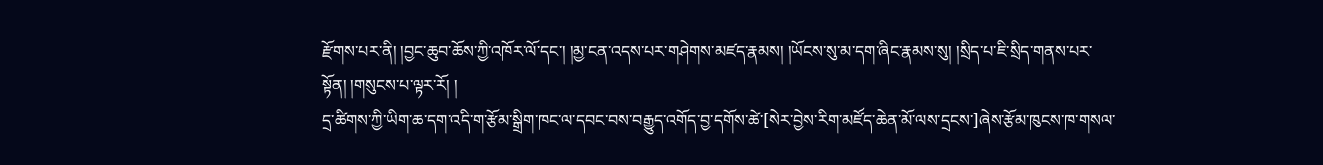རྫོགས་པར་ནི། །བྱང་ཆུབ་ཆོས་ཀྱི་འཁོར་ལོ་དང་། །མྱ་ངན་འདས་པར་གཤེགས་མཛད་རྣམས། །ཡོངས་སུ་མ་དག་ཞིང་རྣམས་སུ། །སྲིད་པ་ཇི་སྲིད་གནས་པར་སྟོན། །གསུངས་པ་ལྟར་རོ། །
དྲ་ཚིགས་ཀྱི་ཡིག་ཆ་དག་འདི་ག་རྩོམ་སྒྲིག་ཁང་ལ་དབང་བས་བརྒྱུད་འགོད་བྱ་དགོས་ཚེ་[སེར་བྱེས་རིག་མཛོད་ཆེན་མོ་ལས་དྲངས་]ཞེས་རྩོམ་ཁུངས་ཁ་གསལ་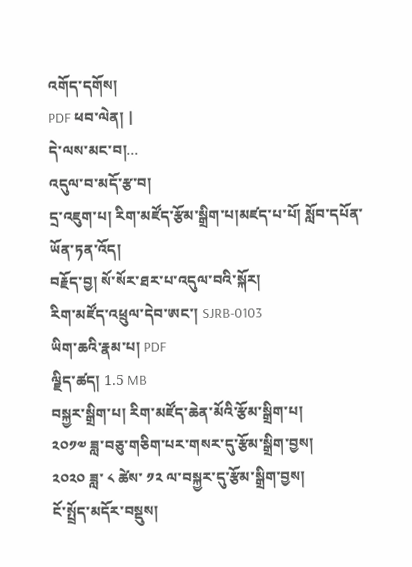འགོད་དགོས།
PDF ཕབ་ལེན། |
དེ་ལས་མང་བ།...
འདུལ་བ་མདོ་རྩ་བ།
དྲ་འཇུག་པ། རིག་མཛོད་རྩོམ་སྒྲིག་པ།མཛད་པ་པོ། སློབ་དཔོན་ཡོན་ཏན་འོད།
བརྗོད་བྱ། སོ་སོར་ཐར་པ་འདུལ་བའི་སྐོར།
རིག་མཛོད་འཕྲུལ་དེབ་ཨང་། SJRB-0103
ཡིག་ཆའི་རྣམ་པ། PDF
ལྗིད་ཚད། 1.5 MB
བསྐྱར་སྒྲིག་པ། རིག་མཛོད་ཆེན་མོའི་རྩོམ་སྒྲིག་པ།
༢༠༡༧ ཟླ་བཅུ་གཅིག་པར་གསར་དུ་རྩོམ་སྒྲིག་བྱས།
༢༠༢༠ ཟླ་ ༨ ཚེས་ ༡༢ ལ་བསྐྱར་དུ་རྩོམ་སྒྲིག་བྱས།
ངོ་སྤྲོད་མདོར་བསྡུས།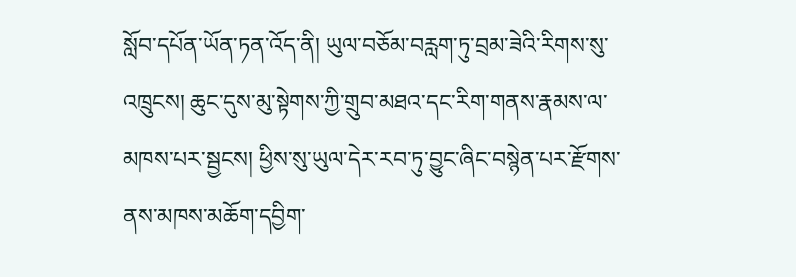སློབ་དཔོན་ཡོན་ཏན་འོད་ནི། ཡུལ་བཅོམ་བརླག་ཏུ་བྲམ་ཟེའི་རིགས་སུ་འཁྲུངས། ཆུང་དུས་མུ་སྟེགས་ཀྱི་གྲུབ་མཐའ་དང་རིག་གནས་རྣམས་ལ་མཁས་པར་སྦྱངས། ཕྱིས་སུ་ཡུལ་དེར་རབ་ཏུ་བྱུང་ཞིང་བསྙེན་པར་རྫོགས་ནས་མཁས་མཆོག་དབྱིག་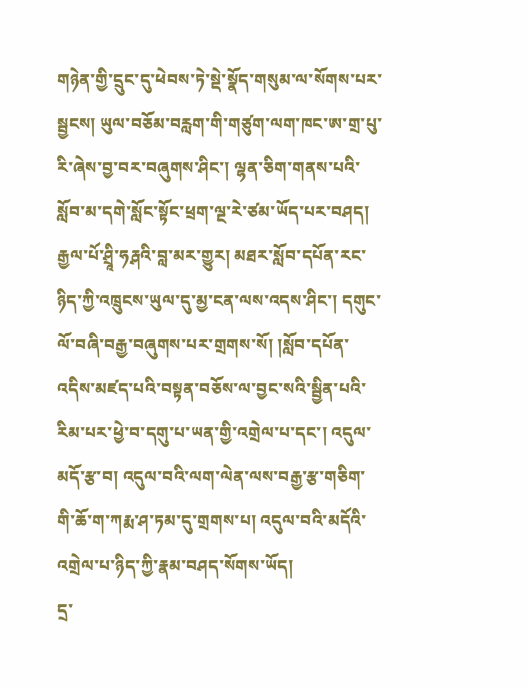གཉེན་གྱི་དྲུང་དུ་ཕེབས་ཏེ་སྡེ་སྣོད་གསུམ་ལ་སོགས་པར་སྦྱངས། ཡུལ་བཅོམ་བརླག་གི་གཙུག་ལག་ཁང་ཨ་གྲ་པུ་རི་ཞེས་བྱ་བར་བཞུགས་ཤིང་། ལྷན་ཅིག་གནས་པའི་སློབ་མ་དགེ་སློང་སྟོང་ཕྲག་ལྔ་རེ་ཙམ་ཡོད་པར་བཤད། རྒྱལ་པོ་ཤྲཱི་ཧརྴའི་བླ་མར་གྱུར། མཐར་སློབ་དཔོན་རང་ཉིད་ཀྱི་འཁྲུངས་ཡུལ་དུ་མྱ་ངན་ལས་འདས་ཤིང་། དགུང་ལོ་བཞི་བརྒྱ་བཞུགས་པར་གྲགས་སོ། །སློབ་དཔོན་འདིས་མཛད་པའི་བསྟན་བཅོས་ལ་བྱང་སའི་སྦྱིན་པའི་རིམ་པར་ཕྱེ་བ་དགུ་པ་ཡན་གྱི་འགྲེལ་པ་དང་། འདུལ་མདོ་རྩ་བ། འདུལ་བའི་ལག་ལེན་ལས་བརྒྱ་རྩ་གཅིག་གི་ཆོ་ག་ཀརྨ་ཤ་ཏམ་དུ་གྲགས་པ། འདུལ་བའི་མདོའི་འགྲེལ་པ་ཉིད་ཀྱི་རྣམ་བཤད་སོགས་ཡོད།
དྲ་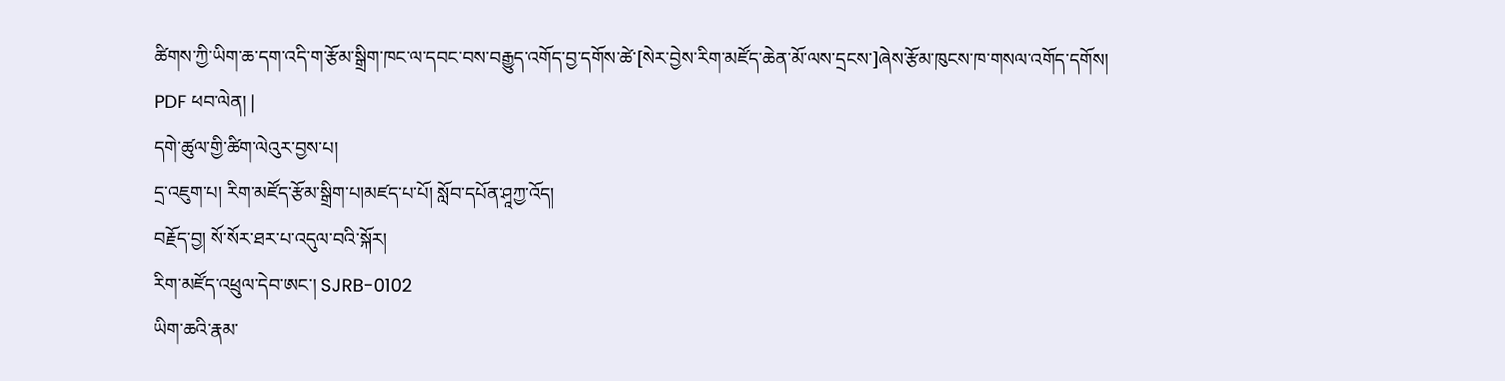ཚིགས་ཀྱི་ཡིག་ཆ་དག་འདི་ག་རྩོམ་སྒྲིག་ཁང་ལ་དབང་བས་བརྒྱུད་འགོད་བྱ་དགོས་ཚེ་[སེར་བྱེས་རིག་མཛོད་ཆེན་མོ་ལས་དྲངས་]ཞེས་རྩོམ་ཁུངས་ཁ་གསལ་འགོད་དགོས།
PDF ཕབ་ལེན། |
དགེ་ཚུལ་གྱི་ཚིག་ལེའུར་བྱས་པ།
དྲ་འཇུག་པ། རིག་མཛོད་རྩོམ་སྒྲིག་པ།མཛད་པ་པོ། སློབ་དཔོན་ཤཱཀྱ་འོད།
བརྗོད་བྱ། སོ་སོར་ཐར་པ་འདུལ་བའི་སྐོར།
རིག་མཛོད་འཕྲུལ་དེབ་ཨང་། SJRB-0102
ཡིག་ཆའི་རྣམ་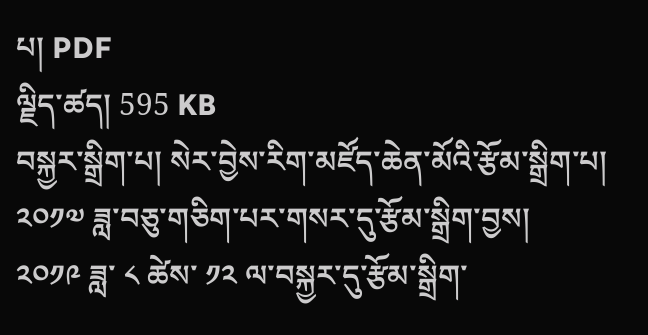པ། PDF
ལྗིད་ཚད། 595 KB
བསྐྱར་སྒྲིག་པ། སེར་བྱེས་རིག་མཛོད་ཆེན་མོའི་རྩོམ་སྒྲིག་པ།
༢༠༡༧ ཟླ་བཅུ་གཅིག་པར་གསར་དུ་རྩོམ་སྒྲིག་བྱས།
༢༠༡༩ ཟླ་ ༨ ཚེས་ ༡༢ ལ་བསྐྱར་དུ་རྩོམ་སྒྲིག་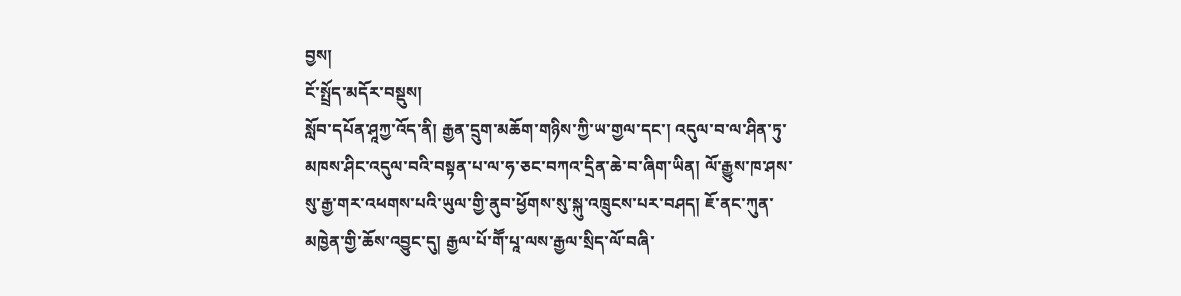བྱས།
ངོ་སྤྲོད་མདོར་བསྡུས།
སློབ་དཔོན་ཤཱཀྱ་འོད་ནི། རྒྱན་དྲུག་མཆོག་གཉིས་ཀྱི་ཡ་གྱལ་དང་། འདུལ་བ་ལ་ཤིན་ཏུ་མཁས་ཤིང་འདུལ་བའི་བསྟན་པ་ལ་ཧ་ཅང་བཀའ་དྲིན་ཆེ་བ་ཞིག་ཡིན། ལོ་རྒྱུས་ཁ་ཤས་སུ་རྒྱ་གར་འཕགས་པའི་ཡུལ་གྱི་ནུབ་ཕྱོགས་སུ་སྐུ་འཁྲུངས་པར་བཤད། ཇོ་ནང་ཀུན་མཁྱེན་གྱི་ཆོས་འབྱུང་དུ། རྒྱལ་པོ་གཽ་པཱ་ལས་རྒྱལ་སྲིད་ལོ་བཞི་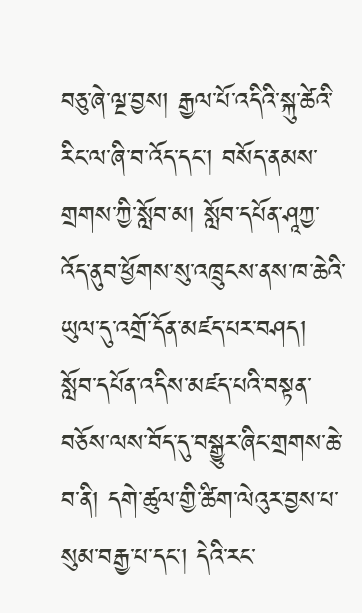བཅུ་ཞེ་ལྔ་བྱས། རྒྱལ་པོ་འདིའི་སྐུ་ཚེའི་རིང་ལ་ཞི་བ་འོད་དང་། བསོད་ནམས་གྲགས་ཀྱི་སློབ་མ། སློབ་དཔོན་ཤཱཀྱ་འོད་ནུབ་ཕྱོགས་སུ་འཁྲུངས་ནས་ཁ་ཆེའི་ཡུལ་དུ་འགྲོ་དོན་མཛད་པར་བཤད། སློབ་དཔོན་འདིས་མཛད་པའི་བསྟན་བཅོས་ལས་བོད་དུ་བསྒྱུར་ཞིང་གྲགས་ཆེ་བ་ནི། དགེ་ཚུལ་གྱི་ཚིག་ལེའུར་བྱས་པ་སུམ་བརྒྱ་པ་དང་། དེའི་རང་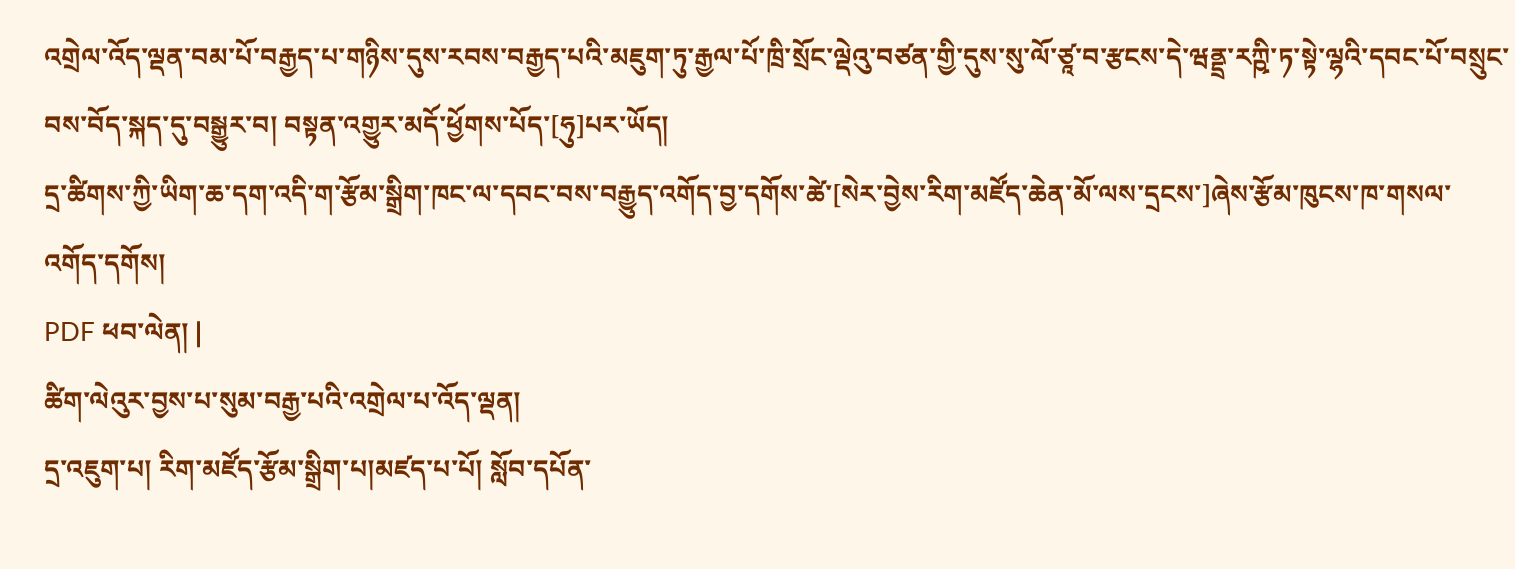འགྲེལ་འོད་ལྡན་བམ་པོ་བརྒྱད་པ་གཉིས་དུས་རབས་བརྒྱད་པའི་མཇུག་ཏུ་རྒྱལ་པོ་ཁྲི་སྲོང་ལྡེའུ་བཙན་གྱི་དུས་སུ་ལོ་ཙཱ་བ་རྩངས་དེ་ཝནྡྲ་རཀྵི་ཏ་སྟེ་ལྷའི་དབང་པོ་བསྲུང་བས་བོད་སྐད་དུ་བསྒྱུར་བ། བསྟན་འགྱུར་མདོ་ཕྱོགས་པོད་[ཧུ]པར་ཡོད།
དྲ་ཚིགས་ཀྱི་ཡིག་ཆ་དག་འདི་ག་རྩོམ་སྒྲིག་ཁང་ལ་དབང་བས་བརྒྱུད་འགོད་བྱ་དགོས་ཚེ་[སེར་བྱེས་རིག་མཛོད་ཆེན་མོ་ལས་དྲངས་]ཞེས་རྩོམ་ཁུངས་ཁ་གསལ་འགོད་དགོས།
PDF ཕབ་ལེན། |
ཚིག་ལེའུར་བྱས་པ་སུམ་བརྒྱ་པའི་འགྲེལ་པ་འོད་ལྡན།
དྲ་འཇུག་པ། རིག་མཛོད་རྩོམ་སྒྲིག་པ།མཛད་པ་པོ། སློབ་དཔོན་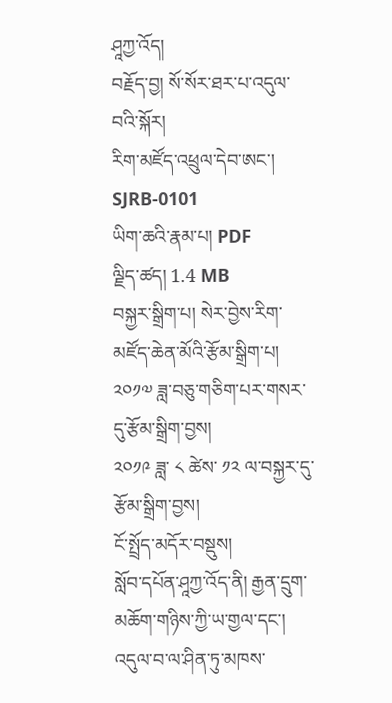ཤཱཀྱ་འོད།
བརྗོད་བྱ། སོ་སོར་ཐར་པ་འདུལ་བའི་སྐོར།
རིག་མཛོད་འཕྲུལ་དེབ་ཨང་། SJRB-0101
ཡིག་ཆའི་རྣམ་པ། PDF
ལྗིད་ཚད། 1.4 MB
བསྐྱར་སྒྲིག་པ། སེར་བྱེས་རིག་མཛོད་ཆེན་མོའི་རྩོམ་སྒྲིག་པ།
༢༠༡༧ ཟླ་བཅུ་གཅིག་པར་གསར་དུ་རྩོམ་སྒྲིག་བྱས།
༢༠༡༩ ཟླ་ ༨ ཚེས་ ༡༢ ལ་བསྐྱར་དུ་རྩོམ་སྒྲིག་བྱས།
ངོ་སྤྲོད་མདོར་བསྡུས།
སློབ་དཔོན་ཤཱཀྱ་འོད་ནི། རྒྱན་དྲུག་མཆོག་གཉིས་ཀྱི་ཡ་གྱལ་དང་། འདུལ་བ་ལ་ཤིན་ཏུ་མཁས་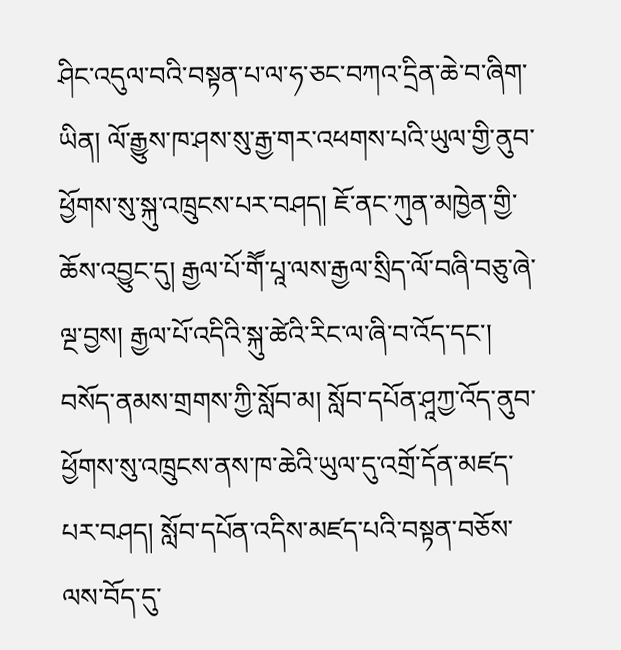ཤིང་འདུལ་བའི་བསྟན་པ་ལ་ཧ་ཅང་བཀའ་དྲིན་ཆེ་བ་ཞིག་ཡིན། ལོ་རྒྱུས་ཁ་ཤས་སུ་རྒྱ་གར་འཕགས་པའི་ཡུལ་གྱི་ནུབ་ཕྱོགས་སུ་སྐུ་འཁྲུངས་པར་བཤད། ཇོ་ནང་ཀུན་མཁྱེན་གྱི་ཆོས་འབྱུང་དུ། རྒྱལ་པོ་གཽ་པཱ་ལས་རྒྱལ་སྲིད་ལོ་བཞི་བཅུ་ཞེ་ལྔ་བྱས། རྒྱལ་པོ་འདིའི་སྐུ་ཚེའི་རིང་ལ་ཞི་བ་འོད་དང་། བསོད་ནམས་གྲགས་ཀྱི་སློབ་མ། སློབ་དཔོན་ཤཱཀྱ་འོད་ནུབ་ཕྱོགས་སུ་འཁྲུངས་ནས་ཁ་ཆེའི་ཡུལ་དུ་འགྲོ་དོན་མཛད་པར་བཤད། སློབ་དཔོན་འདིས་མཛད་པའི་བསྟན་བཅོས་ལས་བོད་དུ་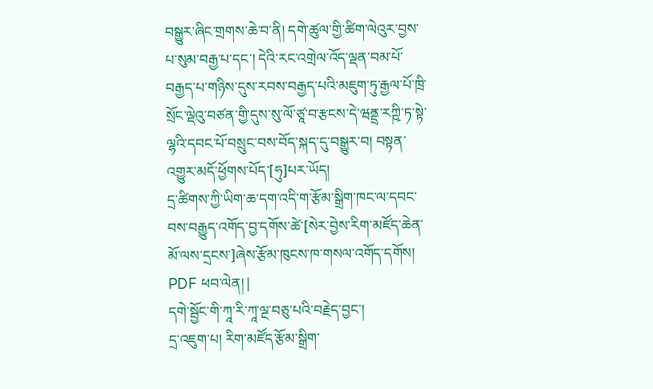བསྒྱུར་ཞིང་གྲགས་ཆེ་བ་ནི། དགེ་ཚུལ་གྱི་ཚིག་ལེའུར་བྱས་པ་སུམ་བརྒྱ་པ་དང་། དེའི་རང་འགྲེལ་འོད་ལྡན་བམ་པོ་བརྒྱད་པ་གཉིས་དུས་རབས་བརྒྱད་པའི་མཇུག་ཏུ་རྒྱལ་པོ་ཁྲི་སྲོང་ལྡེའུ་བཙན་གྱི་དུས་སུ་ལོ་ཙཱ་བ་རྩངས་དེ་ཝནྡྲ་རཀྵི་ཏ་སྟེ་ལྷའི་དབང་པོ་བསྲུང་བས་བོད་སྐད་དུ་བསྒྱུར་བ། བསྟན་འགྱུར་མདོ་ཕྱོགས་པོད་[ཧུ]པར་ཡོད།
དྲ་ཚིགས་ཀྱི་ཡིག་ཆ་དག་འདི་ག་རྩོམ་སྒྲིག་ཁང་ལ་དབང་བས་བརྒྱུད་འགོད་བྱ་དགོས་ཚེ་[སེར་བྱེས་རིག་མཛོད་ཆེན་མོ་ལས་དྲངས་]ཞེས་རྩོམ་ཁུངས་ཁ་གསལ་འགོད་དགོས།
PDF ཕབ་ལེན། |
དགེ་སྦྱོང་གི་ཀཱ་རི་ཀཱ་ལྔ་བཅུ་པའི་བརྗེད་བྱང་།
དྲ་འཇུག་པ། རིག་མཛོད་རྩོམ་སྒྲིག་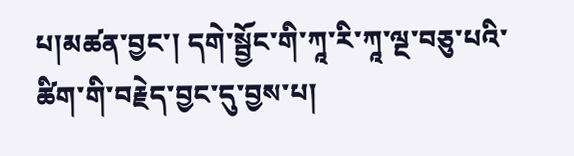པ།མཚན་བྱང་། དགེ་སྦྱོང་གི་ཀཱ་རི་ཀཱ་ལྔ་བཅུ་པའི་ཚིག་གི་བརྗེད་བྱང་དུ་བྱས་པ།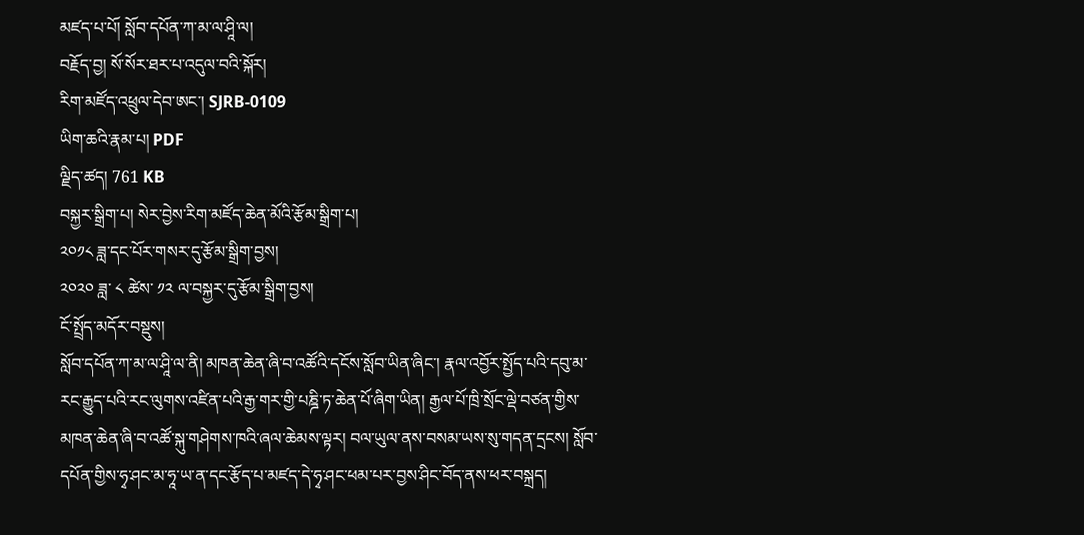མཛད་པ་པོ། སློབ་དཔོན་ཀ་མ་ལ་ཤཱི་ལ།
བརྗོད་བྱ། སོ་སོར་ཐར་པ་འདུལ་བའི་སྐོར།
རིག་མཛོད་འཕྲུལ་དེབ་ཨང་། SJRB-0109
ཡིག་ཆའི་རྣམ་པ། PDF
ལྗིད་ཚད། 761 KB
བསྐྱར་སྒྲིག་པ། སེར་བྱེས་རིག་མཛོད་ཆེན་མོའི་རྩོམ་སྒྲིག་པ།
༢༠༡༨ ཟླ་དང་པོར་གསར་དུ་རྩོམ་སྒྲིག་བྱས།
༢༠༢༠ ཟླ་ ༨ ཚེས་ ༡༢ ལ་བསྐྱར་དུ་རྩོམ་སྒྲིག་བྱས།
ངོ་སྤྲོད་མདོར་བསྡུས།
སློབ་དཔོན་ཀ་མ་ལ་ཤཱི་ལ་ནི། མཁན་ཆེན་ཞི་བ་འཚོའི་དངོས་སློབ་ཡིན་ཞིང་། རྣལ་འབྱོར་སྤྱོད་པའི་དབུ་མ་རང་རྒྱུད་པའི་རང་ལུགས་འཛིན་པའི་རྒྱ་གར་གྱི་པཎྜི་ཏ་ཆེན་པོ་ཞིག་ཡིན། རྒྱལ་པོ་ཁྲི་སྲོང་ལྡེ་བཙན་གྱིས་མཁན་ཆེན་ཞི་བ་འཚོ་སྐུ་གཤེགས་ཁའི་ཞལ་ཆེམས་ལྟར། བལ་ཡུལ་ནས་བསམ་ཡས་སུ་གདན་དྲངས། སློབ་དཔོན་གྱིས་ཧྭ་ཤང་མ་ཧཱ་ཡ་ན་དང་རྩོད་པ་མཛད་དེ་ཧྭ་ཤང་ཕམ་པར་བྱས་ཤིང་བོད་ནས་ཕར་བསྐྲད།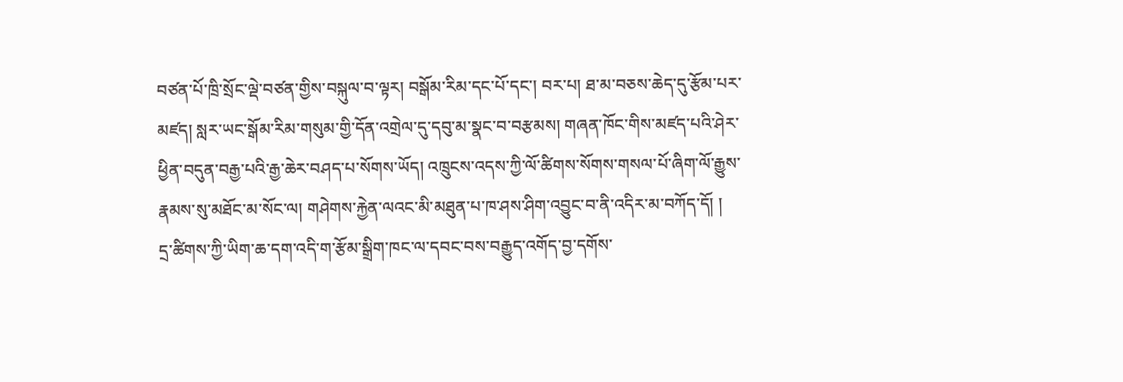བཙན་པོ་ཁྲི་སྲོང་ལྡེ་བཙན་གྱིས་བསྐུལ་བ་ལྟར། བསྒོམ་རིམ་དང་པོ་དང་། བར་པ། ཐ་མ་བཅས་ཆེད་དུ་རྩོམ་པར་མཛད། སླར་ཡང་སྒོམ་རིམ་གསུམ་གྱི་དོན་འགྲེལ་དུ་དབུ་མ་སྣང་བ་བརྩམས། གཞན་ཁོང་གིས་མཛད་པའི་ཤེར་ཕྱིན་བདུན་བརྒྱ་པའི་རྒྱ་ཆེར་བཤད་པ་སོགས་ཡོད། འཁྲུངས་འདས་ཀྱི་ལོ་ཚིགས་སོགས་གསལ་པོ་ཞིག་ལོ་རྒྱུས་རྣམས་སུ་མཐོང་མ་སོང་ལ། གཤེགས་རྐྱེན་ལའང་མི་མཐུན་པ་ཁ་ཤས་ཤིག་འབྱུང་བ་ནི་འདིར་མ་བཀོད་དོ། །
དྲ་ཚིགས་ཀྱི་ཡིག་ཆ་དག་འདི་ག་རྩོམ་སྒྲིག་ཁང་ལ་དབང་བས་བརྒྱུད་འགོད་བྱ་དགོས་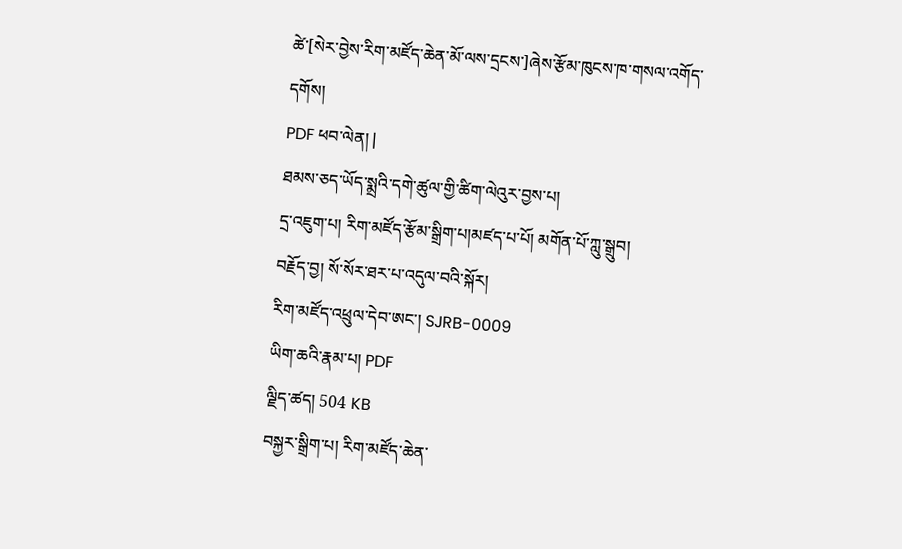ཚེ་[སེར་བྱེས་རིག་མཛོད་ཆེན་མོ་ལས་དྲངས་]ཞེས་རྩོམ་ཁུངས་ཁ་གསལ་འགོད་དགོས།
PDF ཕབ་ལེན། |
ཐམས་ཅད་ཡོད་སྨྲའི་དགེ་ཚུལ་གྱི་ཚིག་ལེའུར་བྱས་པ།
དྲ་འཇུག་པ། རིག་མཛོད་རྩོམ་སྒྲིག་པ།མཛད་པ་པོ། མགོན་པོ་ཀླུ་སྒྲུབ།
བརྗོད་བྱ། སོ་སོར་ཐར་པ་འདུལ་བའི་སྐོར།
རིག་མཛོད་འཕྲུལ་དེབ་ཨང་། SJRB-0009
ཡིག་ཆའི་རྣམ་པ། PDF
ལྗིད་ཚད། 504 KB
བསྐྱར་སྒྲིག་པ། རིག་མཛོད་ཆེན་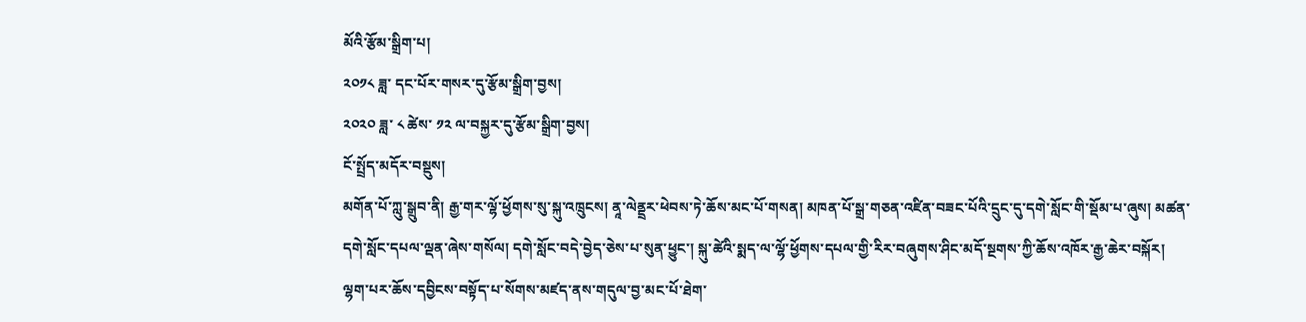མོའི་རྩོམ་སྒྲིག་པ།
༢༠༡༨ ཟླ་ དང་པོར་གསར་དུ་རྩོམ་སྒྲིག་བྱས།
༢༠༢༠ ཟླ་ ༨ ཚེས་ ༡༢ ལ་བསྐྱར་དུ་རྩོམ་སྒྲིག་བྱས།
ངོ་སྤྲོད་མདོར་བསྡུས།
མགོན་པོ་ཀླུ་སྒྲུབ་ནི། རྒྱ་གར་ལྷོ་ཕྱོགས་སུ་སྐུ་འཁྲུངས། ནཱ་ལེནྡྲར་ཕེབས་ཏེ་ཆོས་མང་པོ་གསན། མཁན་པོ་སྒྲ་གཅན་འཛིན་བཟང་པོའི་དྲུང་དུ་དགེ་སློང་གི་སྡོམ་པ་ཞུས། མཚན་དགེ་སློང་དཔལ་ལྡན་ཞེས་གསོལ། དགེ་སློང་བདེ་བྱེད་ཅེས་པ་སུན་ཕྱུང་། སྐུ་ཚེའི་སྨད་ལ་ལྷོ་ཕྱོགས་དཔལ་གྱི་རིར་བཞུགས་ཤིང་མདོ་སྔགས་ཀྱི་ཆོས་འཁོར་རྒྱ་ཆེར་བསྐོར། ལྷག་པར་ཆོས་དབྱིངས་བསྟོད་པ་སོགས་མཛད་ནས་གདུལ་བྱ་མང་པོ་ཐེག་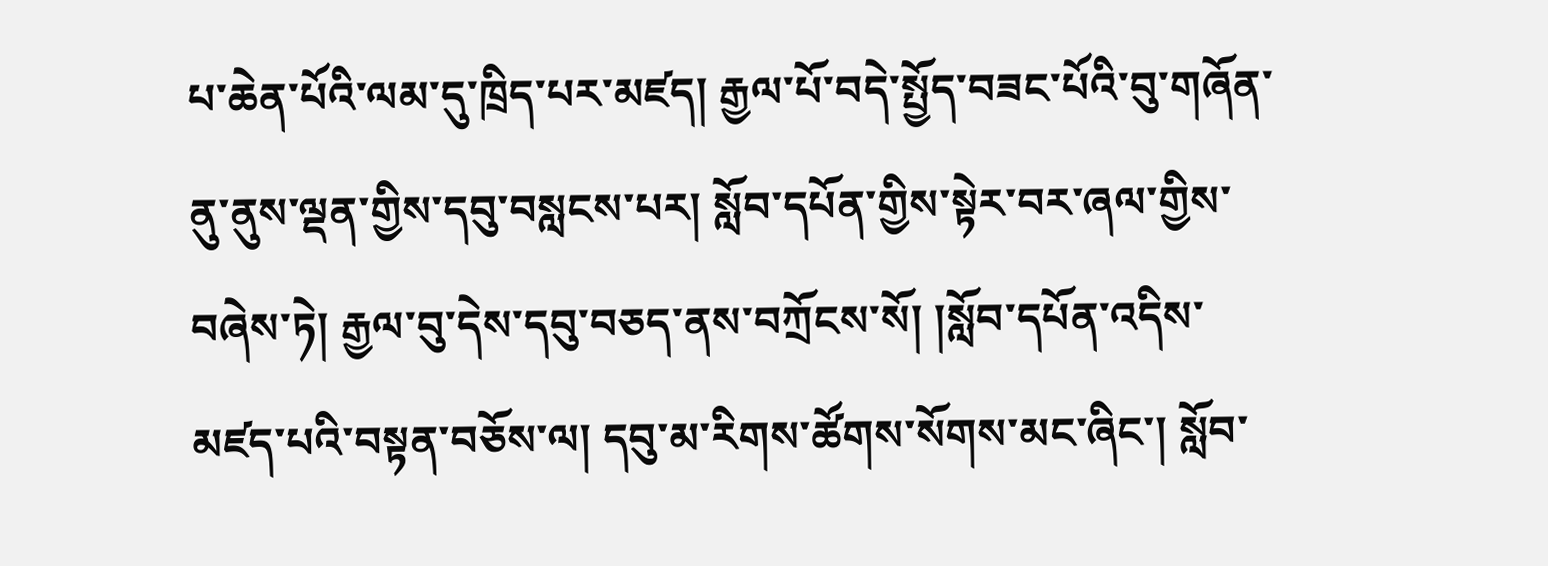པ་ཆེན་པོའི་ལམ་དུ་ཁྲིད་པར་མཛད། རྒྱལ་པོ་བདེ་སྤྱོད་བཟང་པོའི་བུ་གཞོན་ནུ་ནུས་ལྡན་གྱིས་དབུ་བསླངས་པར། སློབ་དཔོན་གྱིས་སྟེར་བར་ཞལ་གྱིས་བཞེས་ཏེ། རྒྱལ་བུ་དེས་དབུ་བཅད་ནས་བཀྲོངས་སོ། །སློབ་དཔོན་འདིས་མཛད་པའི་བསྟན་བཅོས་ལ། དབུ་མ་རིགས་ཚོགས་སོགས་མང་ཞིང་། སློབ་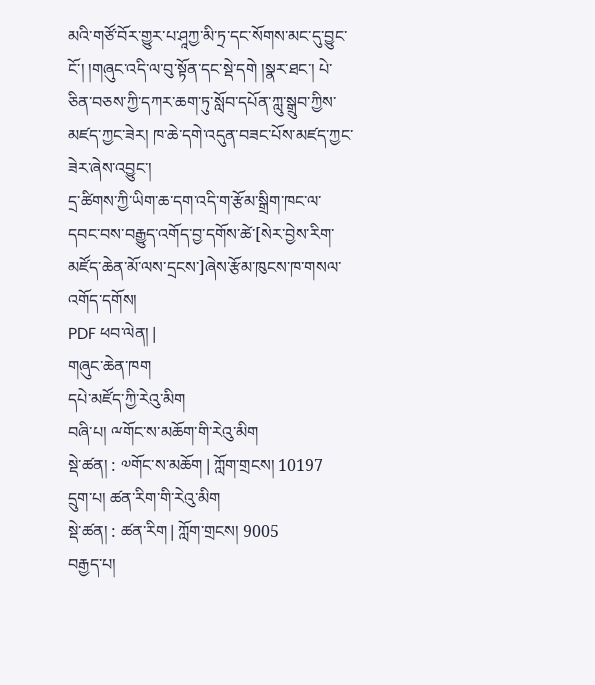མའི་གཙོ་བོར་གྱུར་པ་ཤཱཀྱ་མི་ཏྲ་དང་སོགས་མང་དུ་བྱུང་ངོ་། །གཞུང་འདི་ལ་བུ་སྟོན་དང་སྡེ་དགེ །སྣར་ཐང་། པེ་ཅིན་བཅས་ཀྱི་དཀར་ཆག་ཏུ་སློབ་དཔོན་ཀླུ་སྒྲུབ་ཀྱིས་མཛད་ཀྱང་ཟེར། ཁ་ཆེ་དགེ་འདུན་བཟང་པོས་མཛད་ཀྱང་ཟེར་ཞེས་འབྱུང་།
དྲ་ཚིགས་ཀྱི་ཡིག་ཆ་དག་འདི་ག་རྩོམ་སྒྲིག་ཁང་ལ་དབང་བས་བརྒྱུད་འགོད་བྱ་དགོས་ཚེ་[སེར་བྱེས་རིག་མཛོད་ཆེན་མོ་ལས་དྲངས་]ཞེས་རྩོམ་ཁུངས་ཁ་གསལ་འགོད་དགོས།
PDF ཕབ་ལེན། |
གཞུང་ཆེན་ཁག
དཔེ་མཛོད་ཀྱི་རེའུ་མིག
བཞི་པ། ྋགོང་ས་མཆོག་གི་རེའུ་མིག
སྡེ་ཚན། : ༧གོང་ས་མཆོག | ཀློག་གྲངས། 10197
དྲུག་པ། ཚན་རིག་གི་རེའུ་མིག
སྡེ་ཚན། : ཚན་རིག | ཀློག་གྲངས། 9005
བརྒྱད་པ།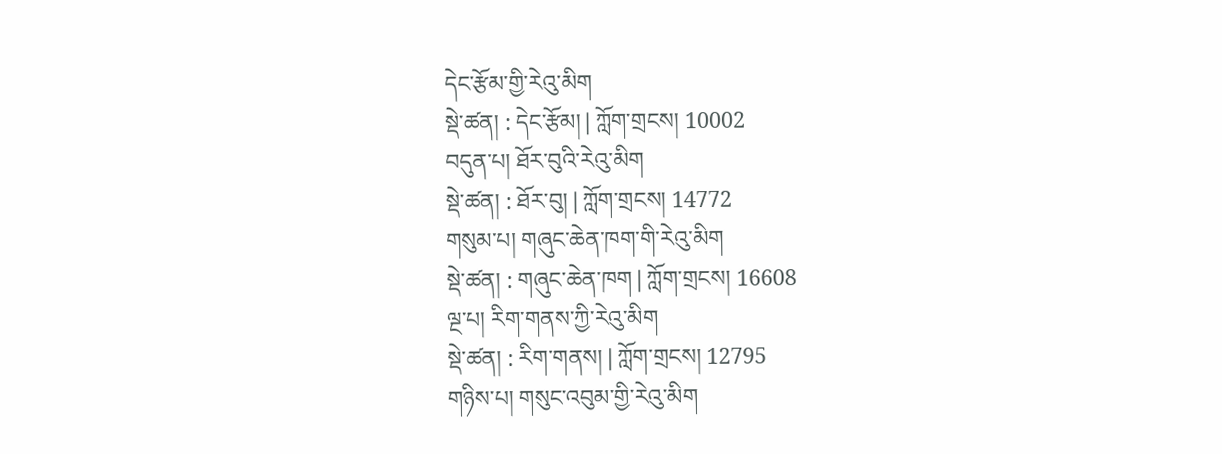དེང་རྩོམ་གྱི་རེའུ་མིག
སྡེ་ཚན། : དེང་རྩོམ། | ཀློག་གྲངས། 10002
བདུན་པ། ཐོར་བུའི་རེའུ་མིག
སྡེ་ཚན། : ཐོར་བུ། | ཀློག་གྲངས། 14772
གསུམ་པ། གཞུང་ཆེན་ཁག་གི་རེའུ་མིག
སྡེ་ཚན། : གཞུང་ཆེན་ཁག | ཀློག་གྲངས། 16608
ལྔ་པ། རིག་གནས་ཀྱི་རེའུ་མིག
སྡེ་ཚན། : རིག་གནས། | ཀློག་གྲངས། 12795
གཉིས་པ། གསུང་འབུམ་གྱི་རེའུ་མིག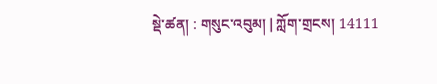སྡེ་ཚན། : གསུང་འབུམ། | ཀློག་གྲངས། 14111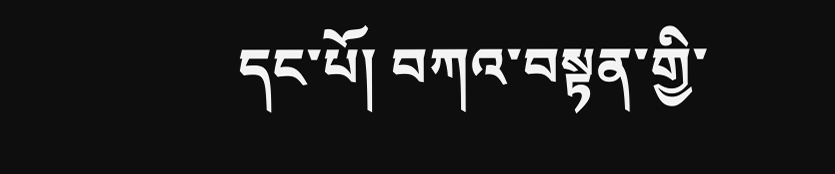དང་པོ། བཀའ་བསྟན་གྱི་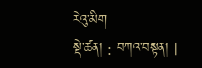རེའུ་མིག
སྡེ་ཚན། : བཀའ་བསྟན། |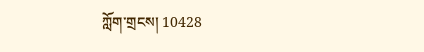ཀློག་གྲངས། 10428